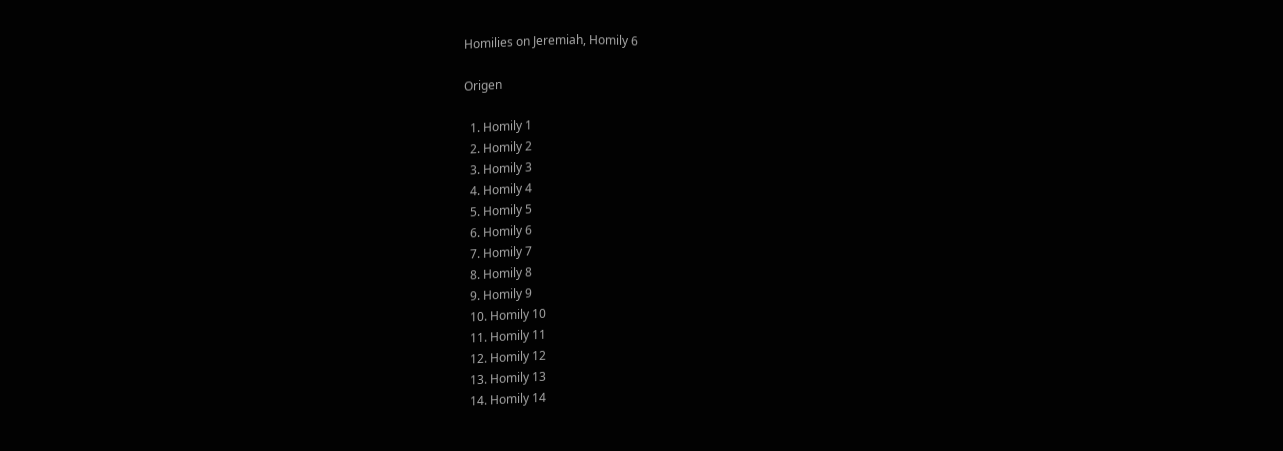Homilies on Jeremiah, Homily 6

Origen

  1. Homily 1
  2. Homily 2
  3. Homily 3
  4. Homily 4
  5. Homily 5
  6. Homily 6
  7. Homily 7
  8. Homily 8
  9. Homily 9
  10. Homily 10
  11. Homily 11
  12. Homily 12
  13. Homily 13
  14. Homily 14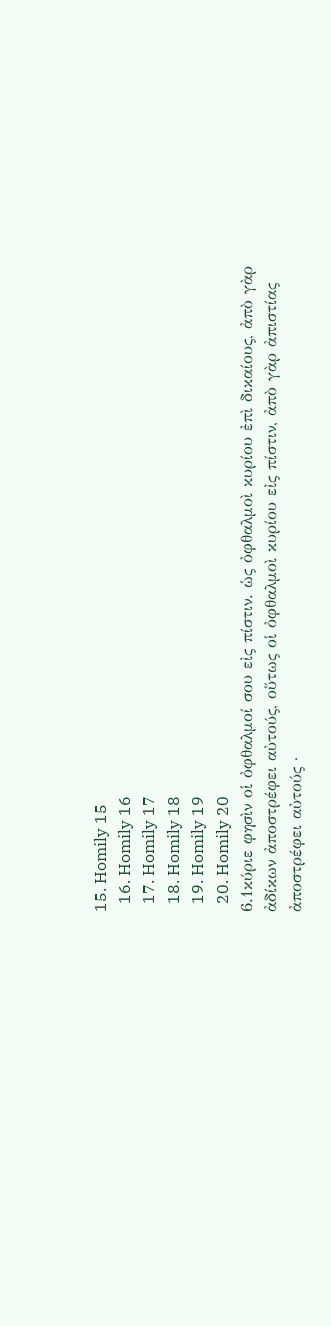15. Homily 15
  16. Homily 16
  17. Homily 17
  18. Homily 18
  19. Homily 19
  20. Homily 20
6.1κύριε φησὶν οἱ ὀφθαλμοί σου εἰς πίστιν. ὡς ὀφθαλμοὶ κυρίου ἐπὶ δικαίους, ἀπὸ γὰρ ἀδίκων ἀποστρέφει αὐτούς, οὕτως οἱ ὀφθαλμοὶ κυρίου εἰς πίστιν, ἀπὸ γὰρ ἀπιστίας ἀποστρέφει αὐτούς ·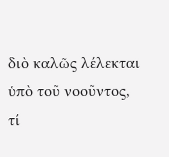διὸ καλῶς λέλεκται ὑπὸ τοῦ νοοῦντος, τί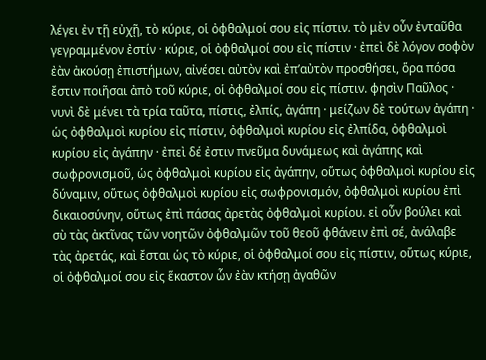λέγει ἐν τῇ εὐχῇ, τὸ κύριε, οἱ ὀφθαλμοί σου εἰς πίστιν. τὸ μὲν οὖν ἐνταῦθα γεγραμμένον ἐστίν · κύριε, οἱ ὀφθαλμοί σου εἰς πίστιν · ἐπεὶ δὲ λόγον σοφὸν ἐὰν ἀκούσῃ ἐπιστήμων, αἰνέσει αὐτὸν καὶ ἐπ’αὐτὸν προσθήσει, ὅρα πόσα ἔστιν ποιῆσαι ἀπὸ τοῦ κύριε, οἱ ὀφθαλμοί σου εἰς πίστιν. φησὶν Παῦλος · νυνὶ δὲ μένει τὰ τρία ταῦτα, πίστις, ἐλπίς, ἀγάπη · μείζων δὲ τούτων ἀγάπη · ὡς ὀφθαλμοὶ κυρίου εἰς πίστιν, ὀφθαλμοὶ κυρίου εἰς ἐλπίδα, ὀφθαλμοὶ κυρίου εἰς ἀγάπην · ἐπεὶ δέ ἐστιν πνεῦμα δυνάμεως καὶ ἀγάπης καὶ σωφρονισμοῦ, ὡς ὀφθαλμοὶ κυρίου εἰς ἀγάπην, οὕτως ὀφθαλμοὶ κυρίου εἰς δύναμιν, οὕτως ὀφθαλμοὶ κυρίου εἰς σωφρονισμόν, ὀφθαλμοὶ κυρίου ἐπὶ δικαιοσύνην, οὕτως ἐπὶ πάσας ἀρετὰς ὀφθαλμοὶ κυρίου. εἰ οὖν βούλει καὶ σὺ τὰς ἀκτῖνας τῶν νοητῶν ὀφθαλμῶν τοῦ θεοῦ φθάνειν ἐπὶ σέ, ἀνάλαβε τὰς ἀρετάς, καὶ ἔσται ὡς τὸ κύριε, οἱ ὀφθαλμοί σου εἰς πίστιν, οὕτως κύριε, οἱ ὀφθαλμοί σου εἰς ἕκαστον ὧν ἐὰν κτήσῃ ἀγαθῶν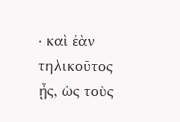· καὶ ἐὰν τηλικοῦτος ᾖς, ὡς τοὺς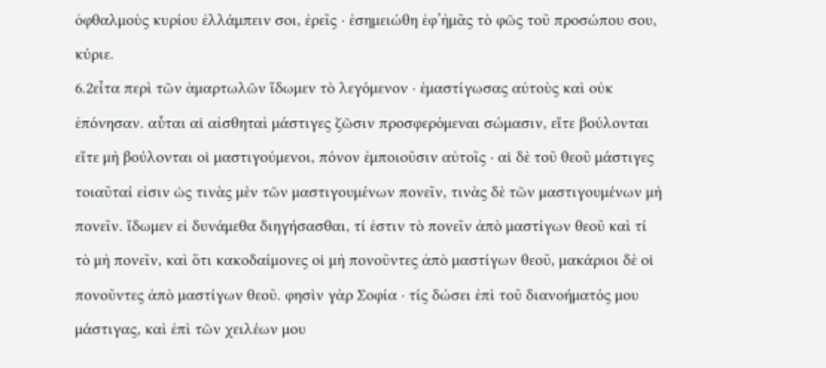ὀφθαλμοὺς κυρίου ἐλλάμπειν σοι, ἐρεῖς · ἐσημειώθη ἐφ’ἡμᾶς τὸ φῶς τοῦ προσώπου σου, κύριε.
6.2εἶτα περὶ τῶν ἁμαρτωλῶν ἴδωμεν τὸ λεγόμενον · ἐμαστίγωσας αὐτοὺς καὶ οὐκ ἐπόνησαν. αὗται αἱ αἰσθηταὶ μάστιγες ζῶσιν προσφερόμεναι σώμασιν, εἴτε βούλονται εἴτε μὴ βούλονται οἱ μαστιγούμενοι, πόνον ἐμποιοῦσιν αὐτοῖς · αἱ δὲ τοῦ θεοῦ μάστιγες τοιαῦταί εἰσιν ὡς τινὰς μὲν τῶν μαστιγουμένων πονεῖν, τινὰς δὲ τῶν μαστιγουμένων μὴ πονεῖν. ἴδωμεν εἰ δυνάμεθα διηγήσασθαι, τί ἐστιν τὸ πονεῖν ἀπὸ μαστίγων θεοῦ καὶ τί τὸ μὴ πονεῖν, καὶ ὅτι κακοδαίμονες οἱ μὴ πονοῦντες ἀπὸ μαστίγων θεοῦ, μακάριοι δὲ οἱ πονοῦντες ἀπὸ μαστίγων θεοῦ. φησὶν γὰρ Σοφία · τίς δώσει ἐπὶ τοῦ διανοήματός μου μάστιγας, καὶ ἐπὶ τῶν χειλέων μου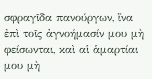σφραγῖδα πανούργων, ἵνα ἐπὶ τοῖς ἀγνοήμασίν μου μὴ φείσωνται, καὶ αἱ ἁμαρτίαι μου μὴ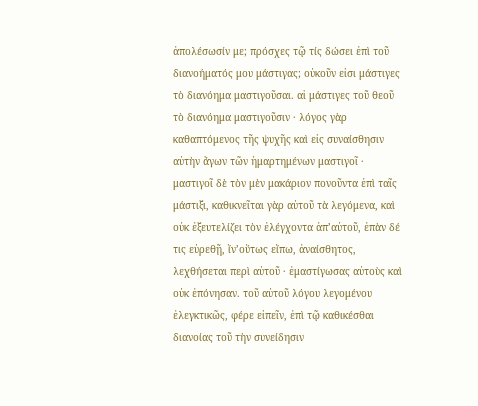ἀπολέσωσίν με; πρόσχες τῷ τίς δώσει ἐπὶ τοῦ διανοήματός μου μάστιγας; οὐκοῦν εἰσι μάστιγες τὸ διανόημα μαστιγοῦσαι. αἱ μάστιγες τοῦ θεοῦ τὸ διανόημα μαστιγοῦσιν · λόγος γὰρ καθαπτόμενος τῆς ψυχῆς καὶ εἰς συναίσθησιν αὐτὴν ἄγων τῶν ἡμαρτημένων μαστιγοῖ · μαστιγοῖ δὲ τὸν μὲν μακάριον πονοῦντα ἐπὶ ταῖς μάστιξι, καθικνεῖται γὰρ αὐτοῦ τὰ λεγόμενα, καὶ οὐκ ἐξευτελίζει τὸν ἐλέγχοντα ἀπ’αὐτοῦ, ἐπὰν δέ τις εὑρεθῇ, ἵν’οὕτως εἴπω, ἀναίσθητος, λεχθήσεται περὶ αὐτοῦ · ἐμαστίγωσας αὐτοὺς καὶ οὐκ ἐπόνησαν. τοῦ αὐτοῦ λόγου λεγομένου ἐλεγκτικῶς, φέρε εἰπεῖν, ἐπὶ τῷ καθικέσθαι διανοίας τοῦ τὴν συνείδησιν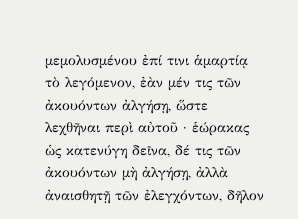μεμολυσμένου ἐπί τινι ἁμαρτίᾳ τὸ λεγόμενον, ἐὰν μέν τις τῶν ἀκουόντων ἀλγήσῃ, ὥστε λεχθῆναι περὶ αὐτοῦ · ἑώρακας ὡς κατενύγη δεῖνα, δέ τις τῶν ἀκουόντων μὴ ἀλγήσῃ, ἀλλὰ ἀναισθητῇ τῶν ἐλεγχόντων, δῆλον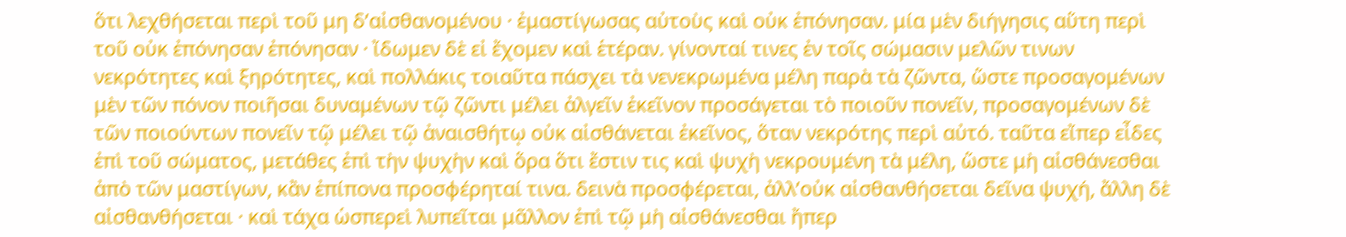ὅτι λεχθήσεται περὶ τοῦ μη δ’αἰσθανομένου · ἐμαστίγωσας αὐτοὺς καὶ οὐκ ἐπόνησαν. μία μὲν διήγησις αὕτη περὶ τοῦ οὐκ ἐπόνησαν ἐπόνησαν · ἴδωμεν δὲ εἰ ἔχομεν καὶ ἑτέραν. γίνονταί τινες ἐν τοῖς σώμασιν μελῶν τινων νεκρότητες καὶ ξηρότητες, καὶ πολλάκις τοιαῦτα πάσχει τὰ νενεκρωμένα μέλη παρὰ τὰ ζῶντα, ὥστε προσαγομένων μὲν τῶν πόνον ποιῆσαι δυναμένων τῷ ζῶντι μέλει ἀλγεῖν ἐκεῖνον προσάγεται τὸ ποιοῦν πονεῖν, προσαγομένων δὲ τῶν ποιούντων πονεῖν τῷ μέλει τῷ ἀναισθήτῳ οὐκ αἰσθάνεται ἐκεῖνος, ὅταν νεκρότης περὶ αὐτό. ταῦτα εἴπερ εἶδες ἐπὶ τοῦ σώματος, μετάθες ἐπὶ τὴν ψυχὴν καὶ ὅρα ὅτι ἔστιν τις καὶ ψυχὴ νεκρουμένη τὰ μέλη, ὥστε μὴ αἰσθάνεσθαι ἀπὸ τῶν μαστίγων, κἂν ἐπίπονα προσφέρηταί τινα. δεινὰ προσφέρεται, ἀλλ’οὐκ αἰσθανθήσεται δεῖνα ψυχή, ἄλλη δὲ αἰσθανθήσεται · καὶ τάχα ὡσπερεὶ λυπεῖται μᾶλλον ἐπὶ τῷ μὴ αἰσθάνεσθαι ἤπερ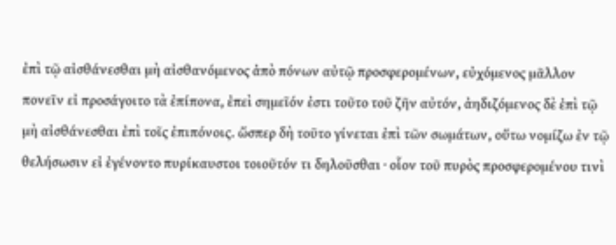ἐπὶ τῷ αἰσθάνεσθαι μὴ αἰσθανόμενος ἀπὸ πόνων αὐτῷ προσφερομένων, εὐχόμενος μᾶλλον πονεῖν εἰ προσάγοιτο τὰ ἐπίπονα, ἐπεὶ σημεῖόν ἐστι τοῦτο τοῦ ζῆν αὐτόν, ἀηδιζόμενος δὲ ἐπὶ τῷ μὴ αἰσθάνεσθαι ἐπὶ τοῖς ἐπιπόνοις. ὥσπερ δὴ τοῦτο γίνεται ἐπὶ τῶν σωμάτων, οὕτω νομίζω ἐν τῷ θελήσωσιν εἰ ἐγένοντο πυρίκαυστοι τοιοῦτόν τι δηλοῦσθαι · οἷον τοῦ πυρὸς προσφερομένου τινὶ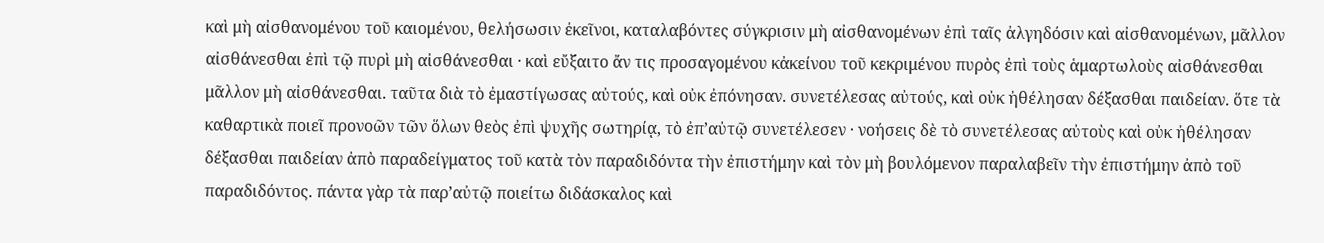καὶ μὴ αἰσθανομένου τοῦ καιομένου, θελήσωσιν ἐκεῖνοι, καταλαβόντες σύγκρισιν μὴ αἰσθανομένων ἐπὶ ταῖς ἀλγηδόσιν καὶ αἰσθανομένων, μᾶλλον αἰσθάνεσθαι ἐπὶ τῷ πυρὶ μὴ αἰσθάνεσθαι · καὶ εὔξαιτο ἄν τις προσαγομένου κἀκείνου τοῦ κεκριμένου πυρὸς ἐπὶ τοὺς ἁμαρτωλοὺς αἰσθάνεσθαι μᾶλλον μὴ αἰσθάνεσθαι. ταῦτα διὰ τὸ ἐμαστίγωσας αὐτούς, καὶ οὐκ ἐπόνησαν. συνετέλεσας αὐτούς, καὶ οὐκ ἠθέλησαν δέξασθαι παιδείαν. ὅτε τὰ καθαρτικὰ ποιεῖ προνοῶν τῶν ὅλων θεὸς ἐπὶ ψυχῆς σωτηρίᾳ, τὸ ἐπ’αὐτῷ συνετέλεσεν · νοήσεις δὲ τὸ συνετέλεσας αὐτοὺς καὶ οὐκ ἠθέλησαν δέξασθαι παιδείαν ἀπὸ παραδείγματος τοῦ κατὰ τὸν παραδιδόντα τὴν ἐπιστήμην καὶ τὸν μὴ βουλόμενον παραλαβεῖν τὴν ἐπιστήμην ἀπὸ τοῦ παραδιδόντος. πάντα γὰρ τὰ παρ’αὐτῷ ποιείτω διδάσκαλος καὶ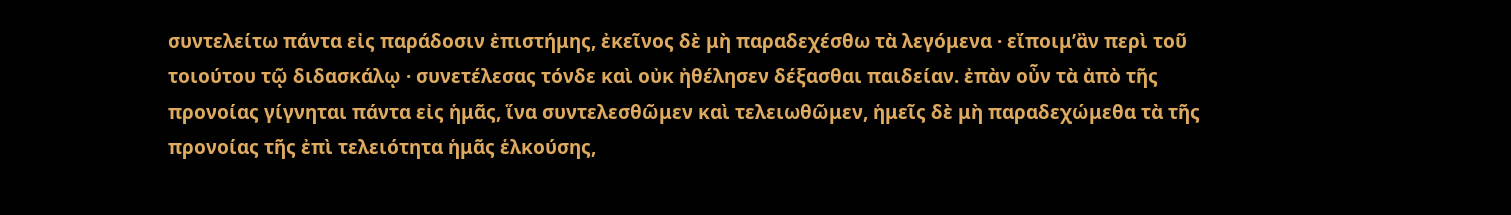συντελείτω πάντα εἰς παράδοσιν ἐπιστήμης, ἐκεῖνος δὲ μὴ παραδεχέσθω τὰ λεγόμενα · εἴποιμ’ἂν περὶ τοῦ τοιούτου τῷ διδασκάλῳ · συνετέλεσας τόνδε καὶ οὐκ ἠθέλησεν δέξασθαι παιδείαν. ἐπὰν οὖν τὰ ἀπὸ τῆς προνοίας γίγνηται πάντα εἰς ἡμᾶς, ἵνα συντελεσθῶμεν καὶ τελειωθῶμεν, ἡμεῖς δὲ μὴ παραδεχώμεθα τὰ τῆς προνοίας τῆς ἐπὶ τελειότητα ἡμᾶς ἑλκούσης,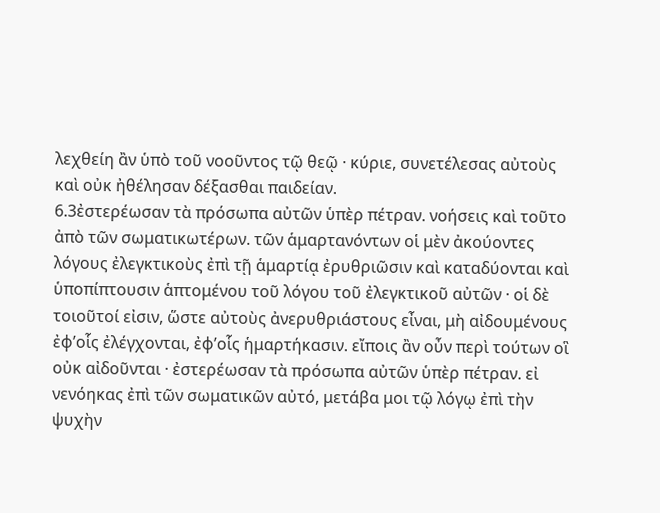λεχθείη ἂν ὑπὸ τοῦ νοοῦντος τῷ θεῷ · κύριε, συνετέλεσας αὐτοὺς καὶ οὐκ ἠθέλησαν δέξασθαι παιδείαν.
6.3ἐστερέωσαν τὰ πρόσωπα αὐτῶν ὑπὲρ πέτραν. νοήσεις καὶ τοῦτο ἀπὸ τῶν σωματικωτέρων. τῶν ἁμαρτανόντων οἱ μὲν ἀκούοντες λόγους ἐλεγκτικοὺς ἐπὶ τῇ ἁμαρτίᾳ ἐρυθριῶσιν καὶ καταδύονται καὶ ὑποπίπτουσιν ἁπτομένου τοῦ λόγου τοῦ ἐλεγκτικοῦ αὐτῶν · οἱ δὲ τοιοῦτοί εἰσιν, ὥστε αὐτοὺς ἀνερυθριάστους εἶναι, μὴ αἰδουμένους ἐφ’οἷς ἐλέγχονται, ἐφ’οἷς ἡμαρτήκασιν. εἴποις ἂν οὖν περὶ τούτων οἳ οὐκ αἰδοῦνται · ἐστερέωσαν τὰ πρόσωπα αὐτῶν ὑπὲρ πέτραν. εἰ νενόηκας ἐπὶ τῶν σωματικῶν αὐτό, μετάβα μοι τῷ λόγῳ ἐπὶ τὴν ψυχὴν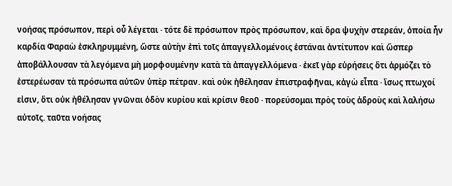νοήσας πρόσωπον, περὶ οὗ λέγεται · τότε δὲ πρόσωπον πρὸς πρόσωπον, καὶ ὅρα ψυχὴν στερεάν, ὁποία ἦν καρδία Φαραὼ ἐσκληρυμμένη, ὥστε αὐτὴν ἐπὶ τοῖς ἀπαγγελλομένοις ἑστάναι ἀντίτυπον καὶ ὥσπερ ἀποβάλλουσαν τὰ λεγόμενα μὴ μορφουμένην κατὰ τὰ ἀπαγγελλόμενα · ἐκεῖ γὰρ εὑρήσεις ὅτι ἁρμόζει τὸ ἐστερέωσαν τὰ πρόσωπα αὐτῶν ὑπὲρ πέτραν. καὶ οὐκ ἠθέλησαν ἐπιστραφῆναι, κἀγὼ εἶπα · ἴσως πτωχοί εἰσιν, ὅτι οὐκ ἠθέλησαν γνῶναι ὁδὸν κυρίου καὶ κρίσιν θεοῦ · πορεύσομαι πρὸς τοὺς ἁδροὺς καὶ λαλήσω αὐτοῖς. ταῦτα νοήσας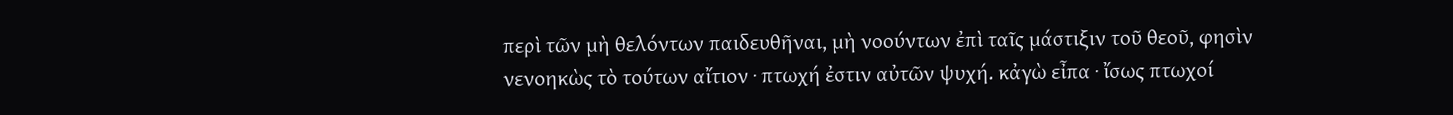περὶ τῶν μὴ θελόντων παιδευθῆναι, μὴ νοούντων ἐπὶ ταῖς μάστιξιν τοῦ θεοῦ, φησὶν νενοηκὼς τὸ τούτων αἴτιον · πτωχή ἐστιν αὐτῶν ψυχή. κἀγὼ εἶπα · ἴσως πτωχοί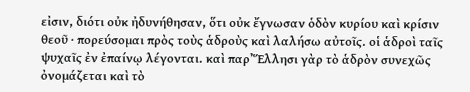εἰσιν, διότι οὐκ ἠδυνήθησαν, ὅτι οὐκ ἔγνωσαν ὁδὸν κυρίου καὶ κρίσιν θεοῦ · πορεύσομαι πρὸς τοὺς ἁδροὺς καὶ λαλήσω αὐτοῖς. οἱ ἁδροὶ ταῖς ψυχαῖς ἐν ἐπαίνῳ λέγονται. καὶ παρ’Ἕλλησι γὰρ τὸ ἁδρὸν συνεχῶς ὀνομάζεται καὶ τὸ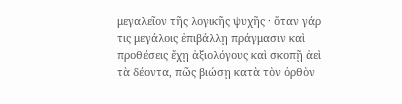μεγαλεῖον τῆς λογικῆς ψυχῆς · ὅταν γάρ τις μεγάλοις ἐπιβάλλῃ πράγμασιν καὶ προθέσεις ἔχῃ ἀξιολόγους καὶ σκοπῇ ἀεὶ τὰ δέοντα, πῶς βιώσῃ κατὰ τὸν ὀρθὸν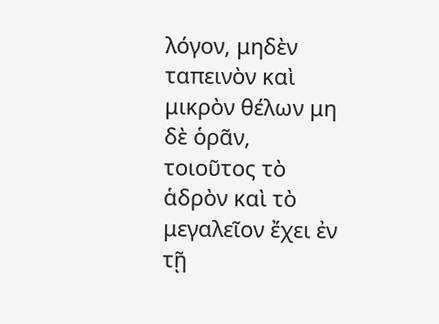λόγον, μηδὲν ταπεινὸν καὶ μικρὸν θέλων μη δὲ ὁρᾶν, τοιοῦτος τὸ ἁδρὸν καὶ τὸ μεγαλεῖον ἔχει ἐν τῇ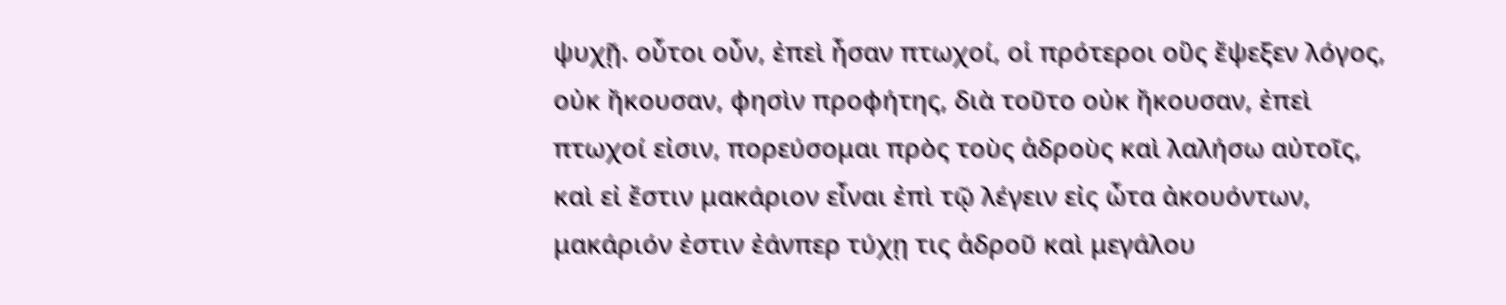ψυχῇ. οὗτοι οὖν, ἐπεὶ ἦσαν πτωχοί, οἱ πρότεροι οὓς ἔψεξεν λόγος, οὐκ ἤκουσαν, φησὶν προφήτης, διὰ τοῦτο οὐκ ἤκουσαν, ἐπεὶ πτωχοί εἰσιν, πορεύσομαι πρὸς τοὺς ἁδροὺς καὶ λαλήσω αὐτοῖς, καὶ εἰ ἔστιν μακάριον εἶναι ἐπὶ τῷ λέγειν εἰς ὦτα ἀκουόντων, μακάριόν ἐστιν ἐάνπερ τύχῃ τις ἁδροῦ καὶ μεγάλου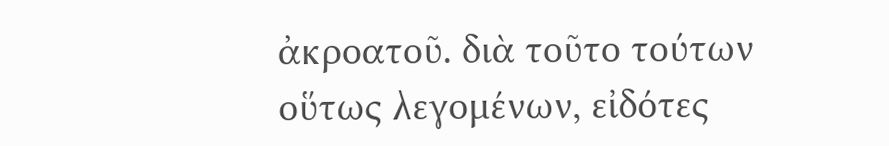ἀκροατοῦ. διὰ τοῦτο τούτων οὕτως λεγομένων, εἰδότες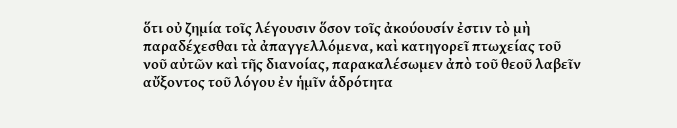ὅτι οὐ ζημία τοῖς λέγουσιν ὅσον τοῖς ἀκούουσίν ἐστιν τὸ μὴ παραδέχεσθαι τὰ ἀπαγγελλόμενα, καὶ κατηγορεῖ πτωχείας τοῦ νοῦ αὐτῶν καὶ τῆς διανοίας, παρακαλέσωμεν ἀπὸ τοῦ θεοῦ λαβεῖν αὔξοντος τοῦ λόγου ἐν ἡμῖν ἁδρότητα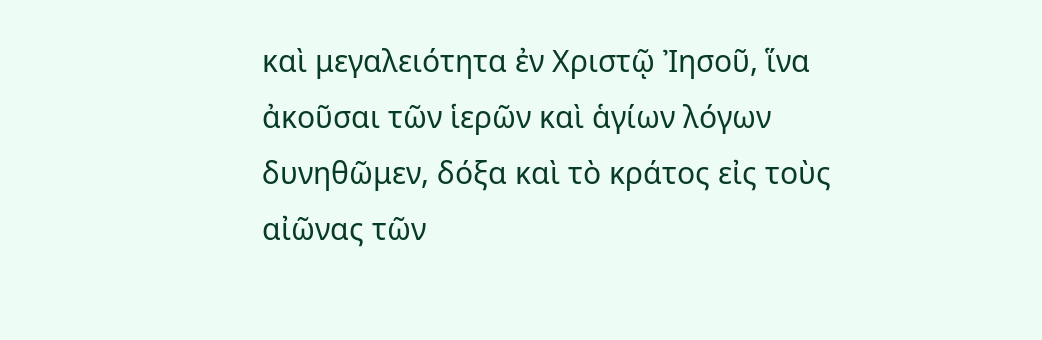καὶ μεγαλειότητα ἐν Χριστῷ Ἰησοῦ, ἵνα ἀκοῦσαι τῶν ἱερῶν καὶ ἁγίων λόγων δυνηθῶμεν, δόξα καὶ τὸ κράτος εἰς τοὺς αἰῶνας τῶν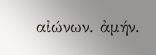αἰώνων. ἀμήν.